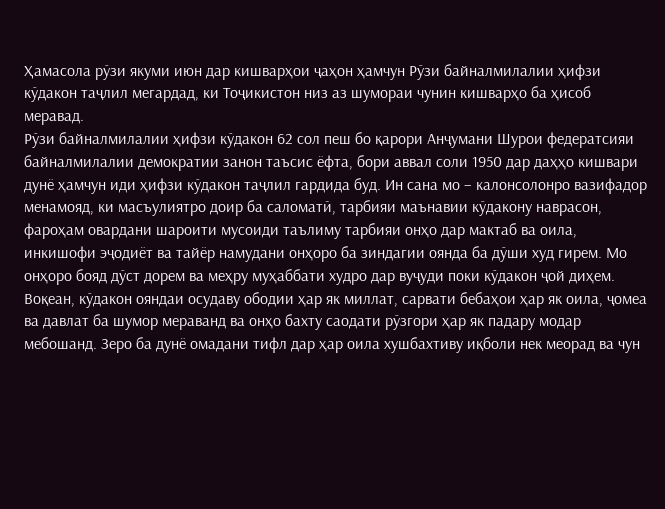Ҳамасола рӯзи якуми июн дар кишварҳои ҷаҳон ҳамчун Рӯзи байналмилалии ҳифзи кӯдакон таҷлил мегардад, ки Тоҷикистон низ аз шумораи чунин кишварҳо ба ҳисоб меравад.
Рӯзи байналмилалии ҳифзи кӯдакон 62 сол пеш бо қарори Анҷумани Шурои федератсияи байналмилалии демократии занон таъсис ёфта, бори аввал соли 1950 дар даҳҳо кишвари дунё ҳамчун иди ҳифзи кӯдакон таҷлил гардида буд. Ин сана мо – калонсолонро вазифадор менамояд, ки масъулиятро доир ба саломатӣ, тарбияи маънавии кӯдакону наврасон, фароҳам овардани шароити мусоиди таълиму тарбияи онҳо дар мактаб ва оила, инкишофи эҷодиёт ва тайёр намудани онҳоро ба зиндагии оянда ба дӯши худ гирем. Мо онҳоро бояд дӯст дорем ва меҳру муҳаббати худро дар вуҷуди поки кӯдакон ҷой диҳем.
Воқеан, кӯдакон ояндаи осудаву ободии ҳар як миллат, сарвати бебаҳои ҳар як оила, ҷомеа ва давлат ба шумор мераванд ва онҳо бахту саодати рӯзгори ҳар як падару модар мебошанд. Зеро ба дунё омадани тифл дар ҳар оила хушбахтиву иқболи нек меорад ва чун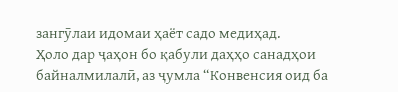зангӯлаи идомаи ҳаёт садо медиҳад.
Ҳоло дар ҷаҳон бо қабули даҳҳо санадҳои байналмилалӣ, аз ҷумла “Конвенсия оид ба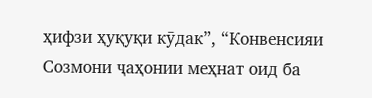ҳифзи ҳуқуқи кӯдак”, “Конвенсияи Созмони ҷаҳонии меҳнат оид ба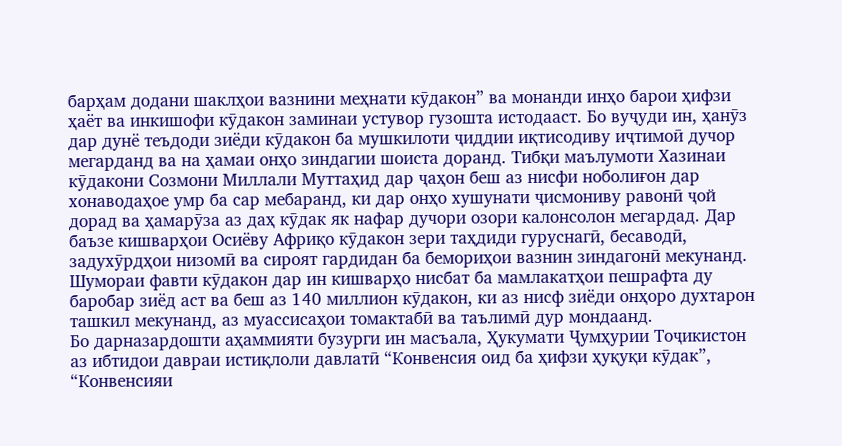барҳам додани шаклҳои вазнини меҳнати кӯдакон” ва монанди инҳо барои ҳифзи ҳаёт ва инкишофи кӯдакон заминаи устувор гузошта истодааст. Бо вуҷуди ин, ҳанӯз дар дунё теъдоди зиёди кӯдакон ба мушкилоти ҷиддии иқтисодиву иҷтимоӣ дучор мегарданд ва на ҳамаи онҳо зиндагии шоиста доранд. Тибқи маълумоти Хазинаи кӯдакони Созмони Миллали Муттаҳид дар ҷаҳон беш аз нисфи ноболиғон дар хонаводаҳое умр ба сар мебаранд, ки дар онҳо хушунати ҷисмониву равонӣ ҷой дорад ва ҳамарӯза аз даҳ кӯдак як нафар дучори озори калонсолон мегардад. Дар баъзе кишварҳои Осиёву Африқо кӯдакон зери таҳдиди гуруснагӣ, бесаводӣ, задухӯрдҳои низомӣ ва сироят гардидан ба бемориҳои вазнин зиндагонӣ мекунанд. Шумораи фавти кӯдакон дар ин кишварҳо нисбат ба мамлакатҳои пешрафта ду баробар зиёд аст ва беш аз 140 миллион кӯдакон, ки аз нисф зиёди онҳоро духтарон ташкил мекунанд, аз муассисаҳои томактабӣ ва таълимӣ дур мондаанд.
Бо дарназардошти аҳаммияти бузурги ин масъала, Ҳукумати Ҷумҳурии Тоҷикистон аз ибтидои давраи истиқлоли давлатӣ “Конвенсия оид ба ҳифзи ҳуқуқи кӯдак”, “Конвенсияи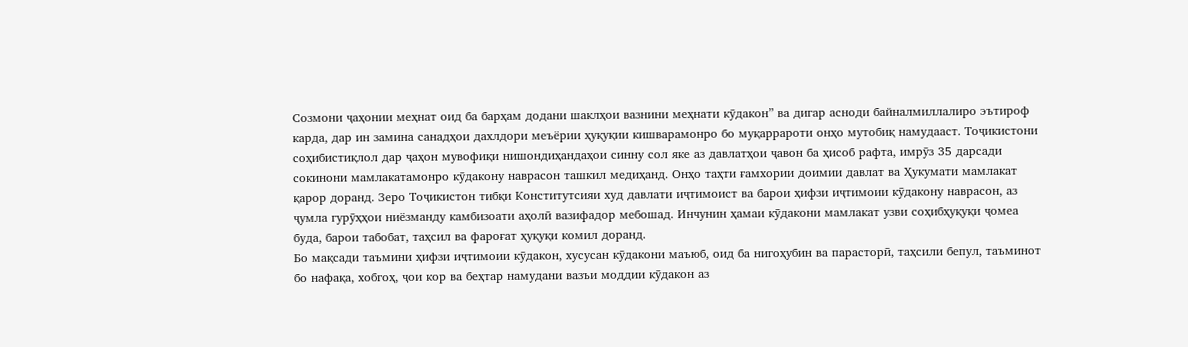Созмони ҷаҳонии меҳнат оид ба барҳам додани шаклҳои вазнини меҳнати кӯдакон” ва дигар асноди байналмиллалиро эътироф карда, дар ин замина санадҳои дахлдори меъёрии ҳуқуқии кишварамонро бо муқаррароти онҳо мутобиқ намудааст. Тоҷикистони соҳибистиқлол дар ҷаҳон мувофиқи нишондиҳандаҳои синну сол яке аз давлатҳои ҷавон ба ҳисоб рафта, имрӯз 35 дарсади сокинони мамлакатамонро кӯдакону наврасон ташкил медиҳанд. Онҳо таҳти ғамхории доимии давлат ва Ҳукумати мамлакат қарор доранд. Зеро Тоҷикистон тибқи Конститутсияи худ давлати иҷтимоист ва барои ҳифзи иҷтимоии кӯдакону наврасон, аз ҷумла гурӯҳҳои ниёзманду камбизоати аҳолӣ вазифадор мебошад. Инчунин ҳамаи кӯдакони мамлакат узви соҳибҳуқуқи ҷомеа буда, барои табобат, таҳсил ва фароғат ҳуқуқи комил доранд.
Бо мақсади таъмини ҳифзи иҷтимоии кӯдакон, хусусан кӯдакони маъюб, оид ба нигоҳубин ва парасторӣ, таҳсили бепул, таъминот бо нафақа, хобгоҳ, ҷои кор ва беҳтар намудани вазъи моддии кӯдакон аз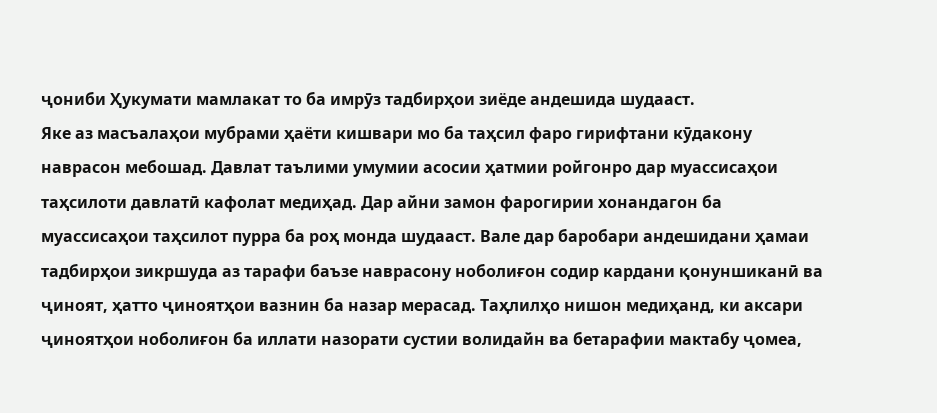ҷониби Ҳукумати мамлакат то ба имрӯз тадбирҳои зиёде андешида шудааст.
Яке аз масъалаҳои мубрами ҳаёти кишвари мо ба таҳсил фаро гирифтани кӯдакону наврасон мебошад. Давлат таълими умумии асосии ҳатмии ройгонро дар муассисаҳои таҳсилоти давлатӣ кафолат медиҳад. Дар айни замон фарогирии хонандагон ба муассисаҳои таҳсилот пурра ба роҳ монда шудааст. Вале дар баробари андешидани ҳамаи тадбирҳои зикршуда аз тарафи баъзе наврасону ноболиғон содир кардани қонуншиканӣ ва ҷиноят, ҳатто ҷиноятҳои вазнин ба назар мерасад. Таҳлилҳо нишон медиҳанд, ки аксари ҷиноятҳои ноболиғон ба иллати назорати сустии волидайн ва бетарафии мактабу ҷомеа,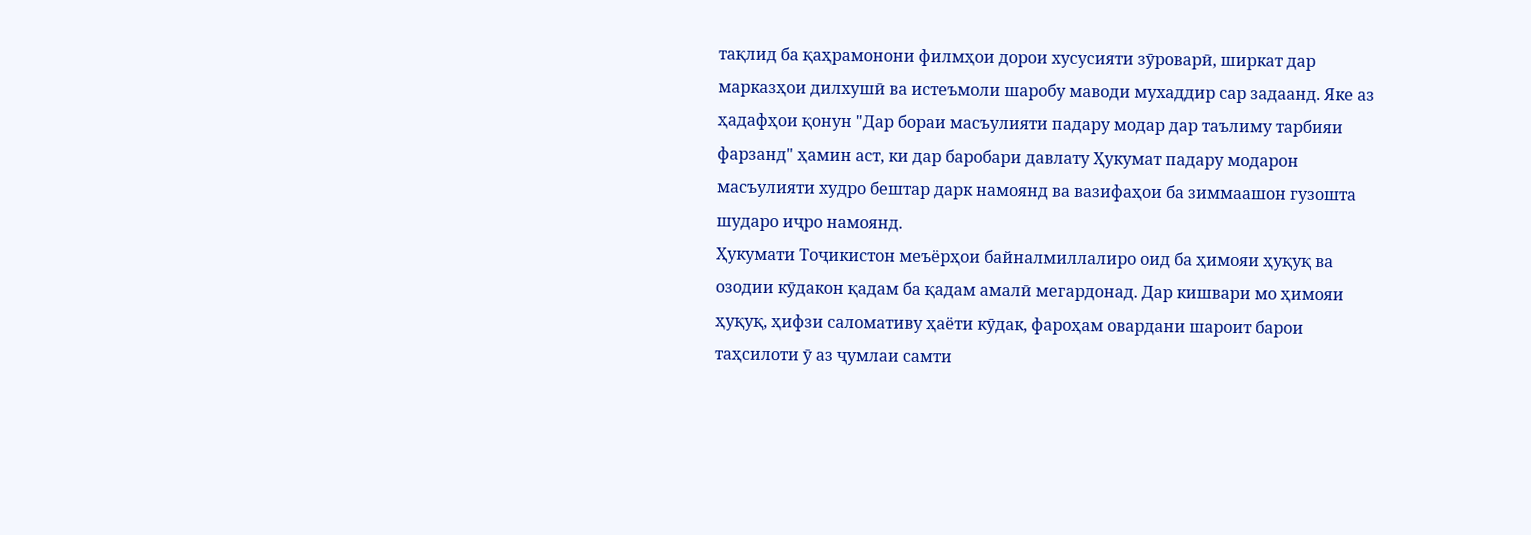тақлид ба қаҳрамонони филмҳои дорои хусусияти зӯроварӣ, ширкат дар марказҳои дилхушӣ ва истеъмоли шаробу маводи мухаддир сар задаанд. Яке аз ҳадафҳои қонун "Дар бораи масъулияти падару модар дар таълиму тарбияи фарзанд" ҳамин аст, ки дар баробари давлату Ҳукумат падару модарон масъулияти худро бештар дарк намоянд ва вазифаҳои ба зиммаашон гузошта шударо иҷро намоянд.
Ҳукумати Тоҷикистон меъёрҳои байналмиллалиро оид ба ҳимояи ҳуқуқ ва озодии кӯдакон қадам ба қадам амалӣ мегардонад. Дар кишвари мо ҳимояи ҳуқуқ, ҳифзи саломативу ҳаёти кӯдак, фароҳам овардани шароит барои таҳсилоти ӯ аз ҷумлаи самти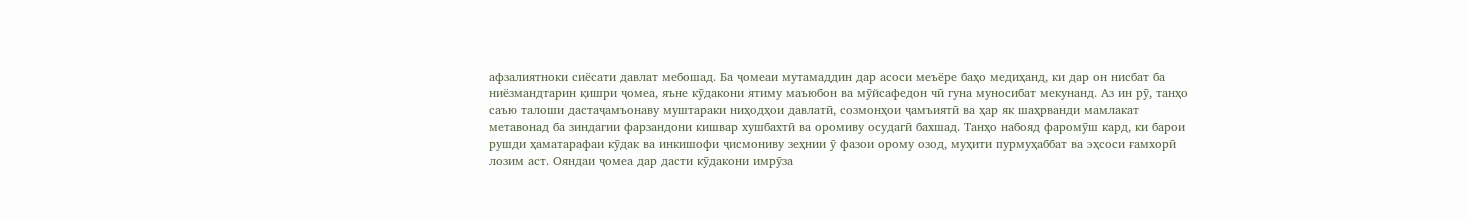афзалиятноки сиёсати давлат мебошад. Ба ҷомеаи мутамаддин дар асоси меъёре баҳо медиҳанд, ки дар он нисбат ба ниёзмандтарин қишри ҷомеа, яъне кӯдакони ятиму маъюбон ва мӯйсафедон чӣ гуна муносибат мекунанд. Аз ин рӯ, танҳо саъю талоши дастаҷамъонаву муштараки ниҳодҳои давлатӣ, созмонҳои ҷамъиятӣ ва ҳар як шаҳрванди мамлакат метавонад ба зиндагии фарзандони кишвар хушбахтӣ ва оромиву осудагӣ бахшад. Танҳо набояд фаромӯш кард, ки барои рушди ҳаматарафаи кӯдак ва инкишофи ҷисмониву зеҳнии ӯ фазои орому озод, муҳити пурмуҳаббат ва эҳсоси ғамхорӣ лозим аст. Ояндаи ҷомеа дар дасти кӯдакони имрӯза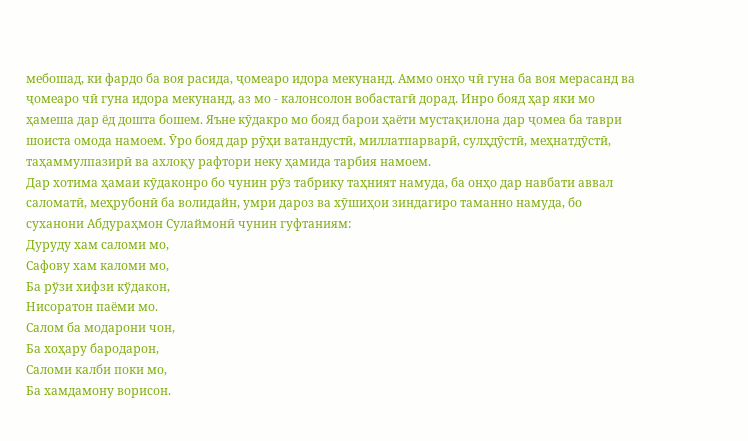мебошад, ки фардо ба воя расида, ҷомеаро идора мекунанд. Аммо онҳо чӣ гуна ба воя мерасанд ва ҷомеаро чӣ гуна идора мекунанд, аз мо - калонсолон вобастагӣ дорад. Инро бояд ҳар яки мо ҳамеша дар ёд дошта бошем. Яъне кӯдакро мо бояд барои ҳаёти мустақилона дар ҷомеа ба таври шоиста омода намоем. Ӯро бояд дар рӯҳи ватандустӣ, миллатпарварӣ, сулҳдӯстӣ, меҳнатдӯстӣ, таҳаммулпазирӣ ва ахлоқу рафтори неку ҳамида тарбия намоем.
Дар хотима ҳамаи кӯдаконро бо чунин рӯз табрику таҳният намуда, ба онҳо дар навбати аввал саломатӣ, меҳрубонӣ ба волидайн, умри дароз ва хӯшиҳои зиндагиро таманно намуда, бо суханони Абдураҳмон Сулаймонӣ чунин гуфтаниям:
Дуруду хам саломи мо,
Сафову хам каломи мо,
Ба рўзи хифзи кўдакон,
Нисоратон паёми мо.
Салом ба модарони чон,
Ба хоҳару бародарон,
Саломи калби поки мо,
Ба хамдамону ворисон.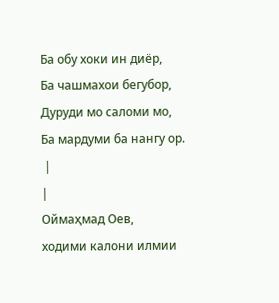Ба обу хоки ин диёр,
Ба чашмахои бегубор,
Дуруди мо саломи мо,
Ба мардуми ба нангу ор.
 |
|
Оймаҳмад Оев,
ходими калони илмии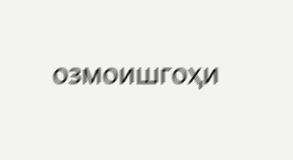озмоишгоҳи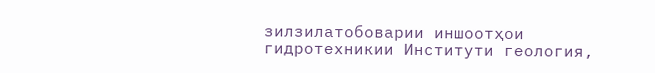зилзилатобоварии иншоотҳои
гидротехникии Институти геология,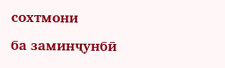сохтмони
ба заминҷунбӣ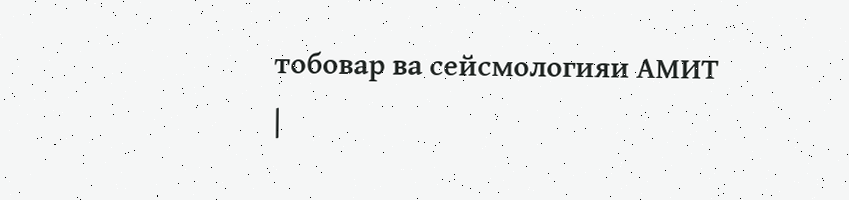тобовар ва сейсмологияи АМИТ
|